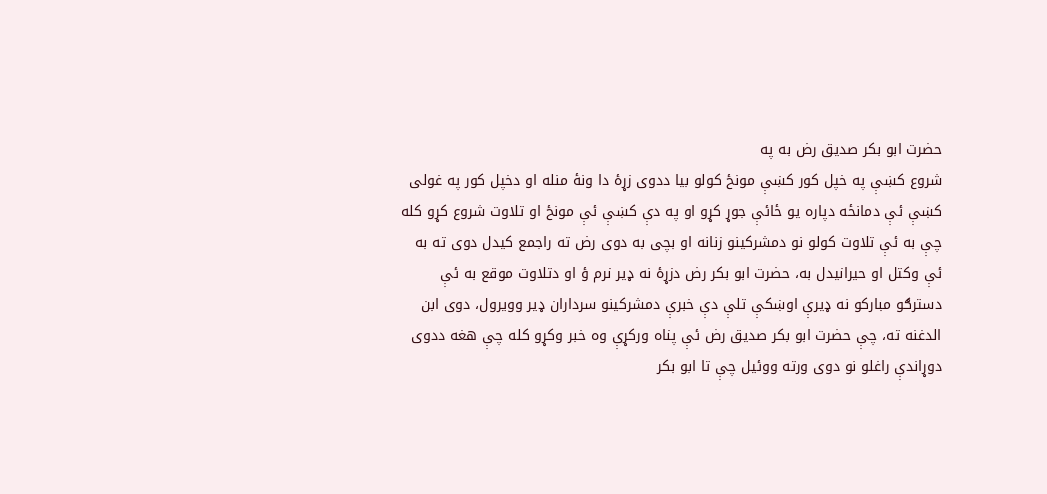حضرت ابو بکر صديق رض به په
شروع کښې په خپل کور کښې مونځ کولو بيا ددوى زړۀ دا ونۀ منله او دخپل کور په غولى
کښې ئې دمانځه دپاره يو ځائې جوړ کړو او په دې کښې ئې مونځ او تلاوت شروع کړو کله
چې به ئې تلاوت کولو نو دمشرکينو زنانه او بچى به دوى رض ته راجمع کيدل دوى ته به
ئې وکتل او حيرانيدل به، حضرت ابو بکر رض دزړۀ نه ډير نرم ؤ او دتلاوت موقع به ئې
دسترګو مبارکو نه ډيرې اوښکې تلې دې خبرې دمشرکينو سرداران ډير وويرول، دوى ابن
الدغنه ته، چې حضرت ابو بکر صديق رض ئې پناه ورکړې وه خبر وکړو کله چې هغه ددوى
دوړاندې راغلو نو دوى ورته ووئيل چې تا ابو بکر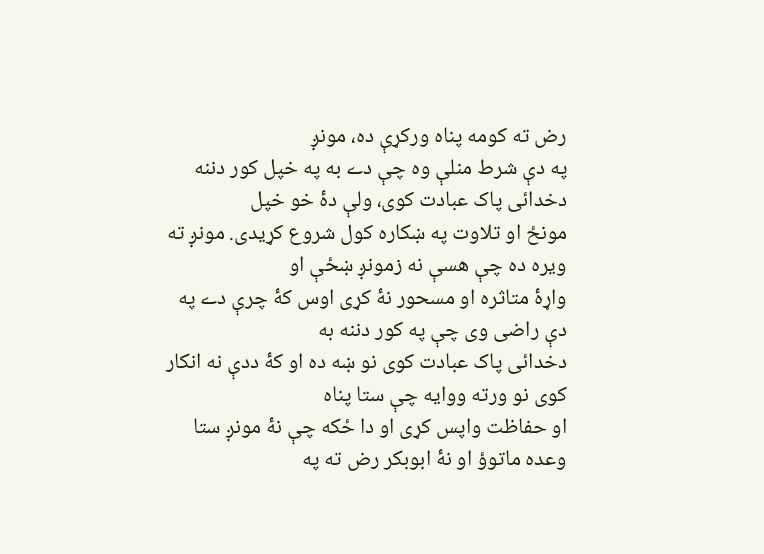رض ته کومه پناه ورکړې ده، مونږ
په دې شرط منلې وه چې دے به په خپل کور دننه دخدائى پاک عبادت کوى، ولې دۀ خو خپل
مونځ او تلاوت په ښکاره کول شروع کړيدى. مونږ ته ويره ده چې هسې نه زمونږ ښځې او
واړۀ متاثره او مسحور نۀ کړى اوس کۀ چرې دے په دې راضى وى چې په کور دننه به
دخدائى پاک عبادت کوى نو ښه ده او کۀ ددې نه انکار کوى نو ورته ووايه چې ستا پناه
او حفاظت واپس کړى او دا ځکه چې نۀ مونږ ستا وعده ماتوؤ او نۀ ابوبکر رض ته په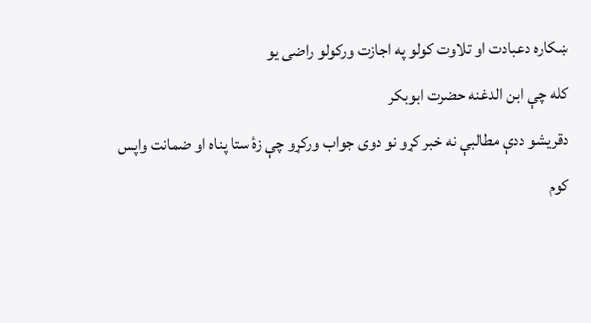ښکاره دعبادت او تلاوت کولو په اجازت ورکولو راضى يو
کله چې ابن الدغنه حضرت ابوبکر
دقريشو ددې مطالبې نه خبر کړو نو دوى جواب ورکړو چې زۀ ستا پناه او ضمانت واپس
کوم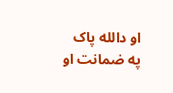او دالله پاک په ضمانت او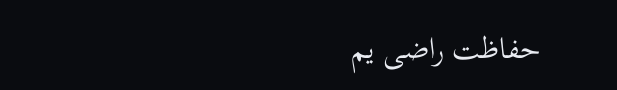حفاظت راضى يم